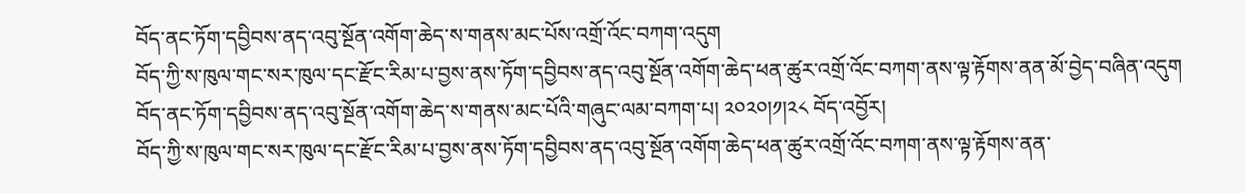བོད་ནང་ཏོག་དབྱིབས་ནད་འབུ་སྔོན་འགོག་ཆེད་ས་གནས་མང་པོས་འགྲོ་འོང་བཀག་འདུག
བོད་ཀྱི་ས་ཁུལ་གང་སར་ཁུལ་དང་རྫོང་རིམ་པ་བྱས་ནས་ཏོག་དབྱིབས་ནད་འབུ་སྔོན་འགོག་ཆེད་ཕན་ཚུར་འགྲོ་འོང་བཀག་ནས་ལྟ་རྟོགས་ནན་མོ་བྱེད་བཞིན་འདུག
བོད་ནང་ཏོག་དབྱིབས་ནད་འབུ་སྔོན་འགོག་ཆེད་ས་གནས་མང་པོའི་གཞུང་ལམ་བཀག་པ། ༢༠༢༠།༡།༢༨ བོད་འབྱོར།
བོད་ཀྱི་ས་ཁུལ་གང་སར་ཁུལ་དང་རྫོང་རིམ་པ་བྱས་ནས་ཏོག་དབྱིབས་ནད་འབུ་སྔོན་འགོག་ཆེད་ཕན་ཚུར་འགྲོ་འོང་བཀག་ནས་ལྟ་རྟོགས་ནན་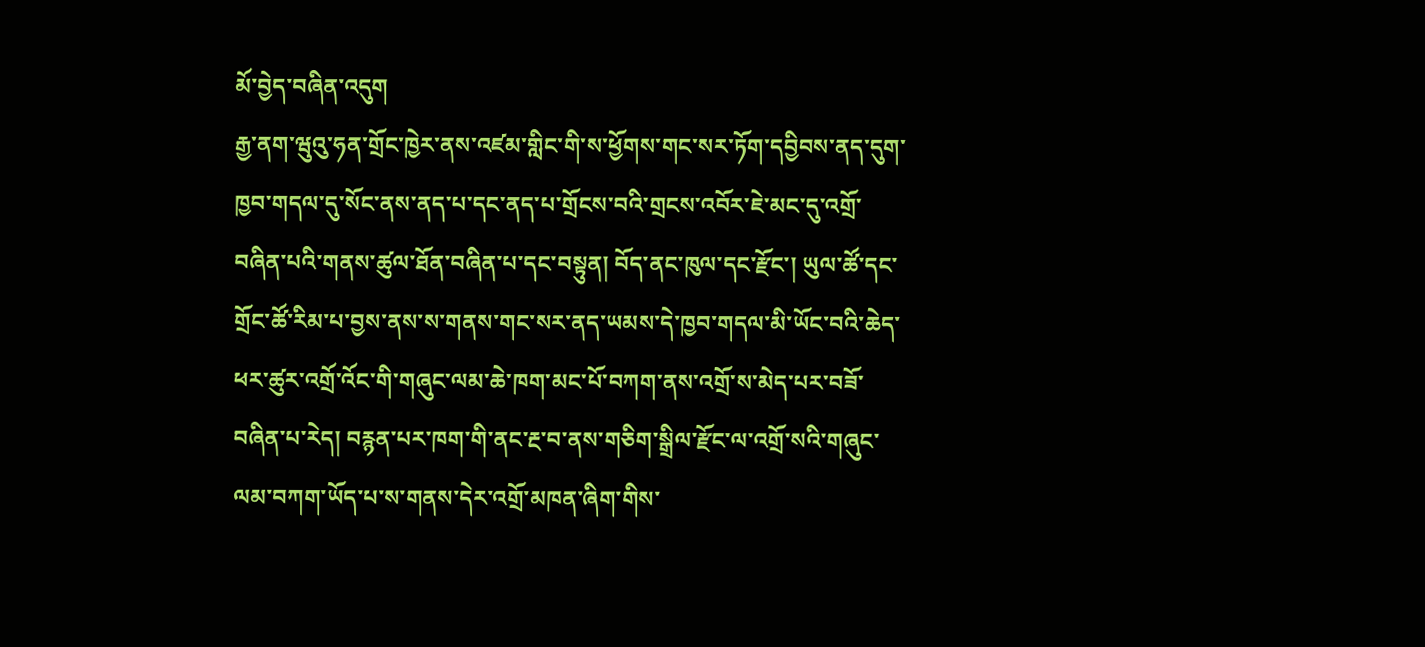མོ་བྱེད་བཞིན་འདུག
རྒྱ་ནག་ཝུའུ་ཧན་གྲོང་ཁྱེར་ནས་འཛམ་གླིང་གི་ས་ཕྱོགས་གང་སར་ཏོག་དབྱིབས་ནད་དུག་ཁྱབ་གདལ་དུ་སོང་ནས་ནད་པ་དང་ནད་པ་གྲོངས་བའི་གྲངས་འབོར་ཇེ་མང་དུ་འགྲོ་བཞིན་པའི་གནས་ཚུལ་ཐོན་བཞིན་པ་དང་བསྟུན། བོད་ནང་ཁུལ་དང་རྫོང་། ཡུལ་ཚོ་དང་གྲོང་ཚོ་རིམ་པ་བྱས་ནས་ས་གནས་གང་སར་ནད་ཡམས་དེ་ཁྱབ་གདལ་མི་ཡོང་བའི་ཆེད་ཕར་ཚུར་འགྲོ་འོང་གི་གཞུང་ལམ་ཆེ་ཁག་མང་པོ་བཀག་ནས་འགྲོ་ས་མེད་པར་བཟོ་བཞིན་པ་རེད། བརྙན་པར་ཁག་གི་ནང་རྔ་བ་ནས་གཅིག་སྒྲིལ་རྫོང་ལ་འགྲོ་སའི་གཞུང་ལམ་བཀག་ཡོད་པ་ས་གནས་དེར་འགྲོ་མཁན་ཞིག་གིས་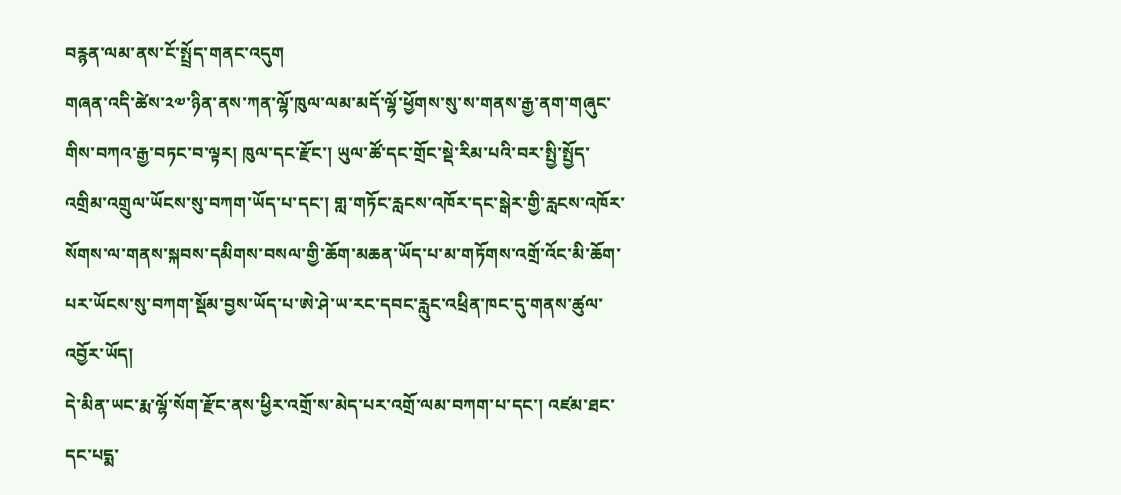བརྙན་ལམ་ནས་ངོ་སྤྲོད་གནང་འདུག
གཞན་འདི་ཚེས་༢༧་ཉིན་ནས་ཀན་ལྷོ་ཁུལ་ལམ་མདོ་ལྷོ་ཕྱོགས་སུ་ས་གནས་རྒྱ་ནག་གཞུང་གིས་བཀའ་རྒྱ་བཏང་བ་ལྟར། ཁུལ་དང་རྫོང་། ཡུལ་ཚོ་དང་གྲོང་སྡེ་རིམ་པའི་བར་སྤྱི་སྤྱོད་འགྲིམ་འགྲུལ་ཡོངས་སུ་བཀག་ཡོད་པ་དང་། གླ་གཏོང་རླངས་འཁོར་དང་སྒེར་གྱི་རླངས་འཁོར་སོགས་ལ་གནས་སྐབས་དམིགས་བསལ་གྱི་ཆོག་མཆན་ཡོད་པ་མ་གཏོགས་འགྲོ་འོང་མི་ཆོག་པར་ཡོངས་སུ་བཀག་སྡོམ་བྱས་ཡོད་པ་ཨེ་ཤེ་ཡ་རང་དབང་རླུང་འཕྲིན་ཁང་དུ་གནས་ཚུལ་འབྱོར་ཡོད།
དེ་མིན་ཡང་རྨ་ལྷོ་སོག་རྫོང་ནས་ཕྱིར་འགྲོ་ས་མེད་པར་འགྲོ་ལམ་བཀག་པ་དང་། འཛམ་ཐང་དང་པདྨ་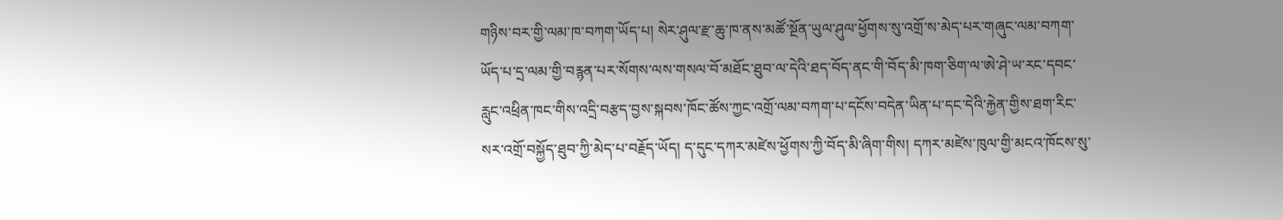གཉིས་བར་གྱི་ལམ་ཁ་བཀག་ཡོད་པ། སེར་ཤུལ་རྫ་ཆུ་ཁ་ནས་མཚོ་སྔོན་ཡུལ་ཤུལ་ཕྱོགས་སུ་འགྲོ་ས་མེད་པར་གཞུང་ལམ་བཀག་ཡོད་པ་དྲ་ལམ་གྱི་བརྙན་པར་སོགས་ལས་གསལ་བོ་མཐོང་ཐུབ་ལ་དེའི་ཐད་བོད་ནང་གི་བོད་མི་ཁག་ཅིག་ལ་ཨེ་ཤེ་ཡ་རང་དབང་རླུང་འཕྲིན་ཁང་གིས་འདྲི་བརྩད་བྱས་སྐབས་ཁོང་ཚོས་ཀྱང་འགྲོ་ལམ་བཀག་པ་དངོས་བདེན་ཡིན་པ་དང་དེའི་རྐྱེན་གྱིས་ཐག་རིང་སར་འགྲོ་བསྐྱོད་ཐུབ་ཀྱི་མེད་པ་བརྗོད་ཡོད། ད་དུང་དཀར་མཛེས་ཕྱོགས་ཀྱི་བོད་མི་ཞིག་གིས། དཀར་མཛེས་ཁུལ་གྱི་མངའ་ཁོངས་སུ་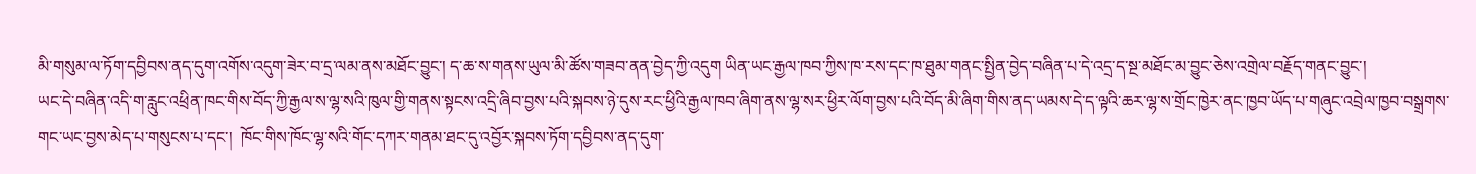མི་གསུམ་ལ་ཏོག་དབྱིབས་ནད་དུག་འགོས་འདུག་ཟེར་བ་དྲ་ལམ་ནས་མཐོང་བྱུང་། ད་ཆ་ས་གནས་ཡུལ་མི་ཚོས་གཟབ་ནན་བྱེད་ཀྱི་འདུག ཡིན་ཡང་རྒྱལ་ཁབ་ཀྱིས་ཁ་རས་དང་ཁ་ཐུམ་གནང་སྤྱིན་བྱེད་བཞིན་པ་དེ་འདྲ་ད་སྔ་མཐོང་མ་བྱུང་ཅེས་འགྲེལ་བརྗོད་གནང་བྱུང་།
ཡང་དེ་བཞིན་འདི་ག་རླུང་འཕྲིན་ཁང་གིས་བོད་ཀྱི་རྒྱལ་ས་ལྷ་སའི་ཁུལ་གྱི་གནས་སྟངས་འདྲི་ཞིབ་བྱས་པའི་སྐབས་ཉེ་དུས་རང་ཕྱིའི་རྒྱལ་ཁབ་ཞིག་ནས་ལྷ་སར་ཕྱིར་ལོག་བྱས་པའི་བོད་མི་ཞིག་གིས་ནད་ཡམས་དེ་ད་ལྟའི་ཆར་ལྷ་ས་གྲོང་ཁྱེར་ནང་ཁྱབ་ཡོད་པ་གཞུང་འབྲེལ་ཁྱབ་བསྒྲགས་གང་ཡང་བྱས་མེད་པ་གསུངས་པ་དང་།  ཁོང་གིས་ཁོང་ལྷ་སའི་གོང་དཀར་གནམ་ཐང་དུ་འབྱོར་སྐབས་ཏོག་དབྱིབས་ནད་དུག་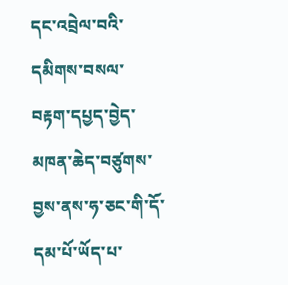དང་འབྲེལ་བའི་དམིགས་བསལ་བརྟག་དཔྱད་བྱེད་མཁན་ཆེད་བཙུགས་བྱས་ནས་ཧ་ཅང་གི་དོ་དམ་པོ་ཡོད་པ་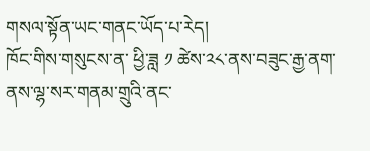གསལ་སྟོན་ཡང་གནང་ཡོད་པ་རེད།
ཁོང་གིས་གསུངས་ན་ ཕྱི་ཟླ ༡ ཚེས་༢༨་ནས་བཟུང་རྒྱ་ནག་ནས་ལྷ་སར་གནམ་གྲུའི་ནང་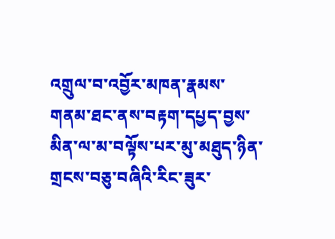འགྲུལ་བ་འབྱོར་མཁན་རྣམས་གནམ་ཐང་ནས་བརྟག་དཔྱད་བྱས་མིན་ལ་མ་བལྟོས་པར་མུ་མཐུད་ཉིན་གྲངས་བཅུ་བཞིའི་རིང་ཟུར་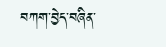བཀག་བྱེད་བཞིན་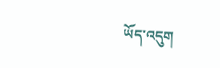ཡོད་འདུག